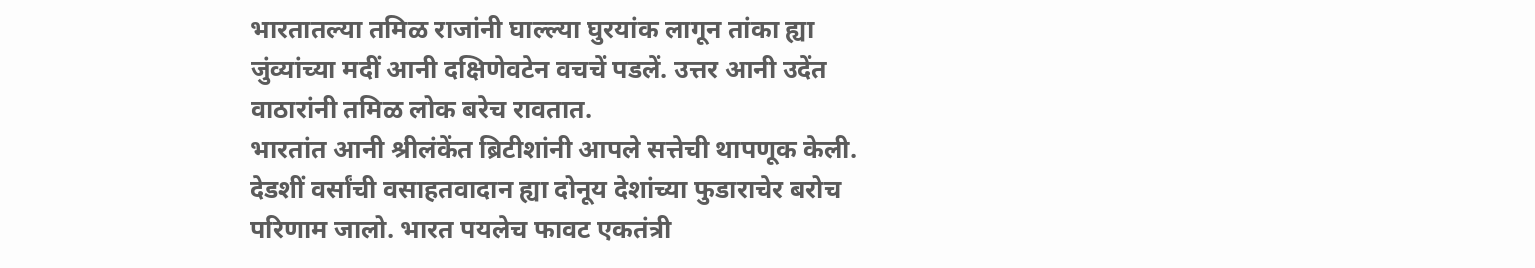भारतातल्या तमिळ राजांनी घाल्ल्या घुरयांक लागून तांका ह्या जुंव्यांच्या मदीं आनी दक्षिणेवटेन वचचें पडलें. उत्तर आनी उदेंत वाठारांनी तमिळ लोक बरेच रावतात.
भारतांत आनी श्रीलंकेंत ब्रिटीशांनी आपले सत्तेची थापणूक केली. देडशीं वर्सांची वसाहतवादान ह्या दोनूय देशांच्या फुडाराचेर बरोच परिणाम जालो. भारत पयलेच फावट एकतंत्री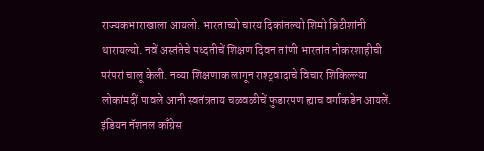राज्यकभाराखाला आयलो. भारताच्यो चारय दिकांतल्यो शिमो ब्रिटीशांनी थारायल्यो. नवें अस्तंतेचे पध्दतीचें शिक्षण दिवन तांणी भारतांत नोकरशाहीची परंपरां चालू केली. नव्या शिक्षणाक लागून राश्ट्रवादाचे विचार शिकिल्ल्या लोकांमदीं पावले आनी स्वतंत्रताय चळवळीचें फुडारपण ह्याच वर्गाकडेन आयलें.
इंडियन नॅशनल काँग्रेस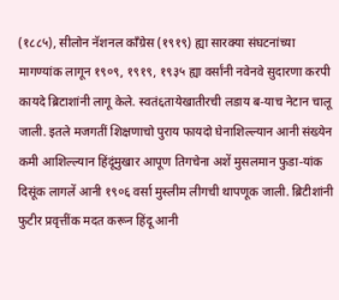(१८८५), सीलोन नॅशनल काँग्रेस (१९१९) ह्या सारक्या संघटनांच्या मागण्यांक लागून १९०९, १९१९, १९३५ ह्या वर्सांनी नवेनवे सुदारणा करपी कायदे ब्रिटाशांनी लागू केले. स्वतं६तायेखातीरची लडाय ब-याच नेटान चालू जाली. इतले मजगतीं शिक्षणाचो पुराय फायदो घेनाशिल्ल्यान आनी संख्येन कमी आशिल्ल्यान हिंदूंमुखार आपूण तिगचेना अशें मुसलमान फुडा-यांक दिसूंक लागलें आनी १९०६ वर्सा मुस्लीम लीगची थापणूक जाली. ब्रिटीशांनी फुटीर प्रवृत्तींक मदत करून हिंदू आनी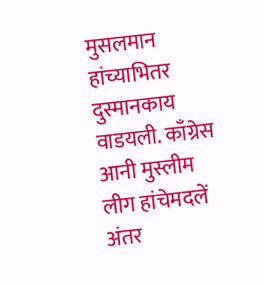मुसलमान हांच्याभितर दुस्मानकाय वाडयली. काँग्रेस आनी मुस्लीम लीग हांचेमदलें अंतर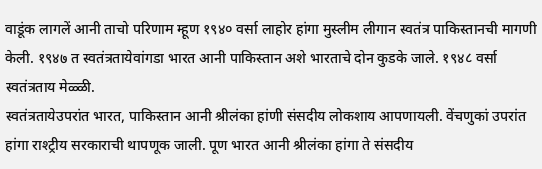वाडूंक लागलें आनी ताचो परिणाम म्हूण १९४० वर्सा लाहोर हांगा मुस्लीम लीगान स्वतंत्र पाकिस्तानची मागणी केली. १९४७ त स्वतंत्रतायेवांगडा भारत आनी पाकिस्तान अशे भारताचे दोन कुडके जाले. १९४८ वर्सा स्वतंत्रताय मेळ्ळी.
स्वतंत्रतायेउपरांत भारत, पाकिस्तान आनी श्रीलंका हांणी संसदीय लोकशाय आपणायली. वेंचणुकां उपरांत हांगा राश्ट्रीय सरकाराची थापणूक जाली. पूण भारत आनी श्रीलंका हांगा ते संसदीय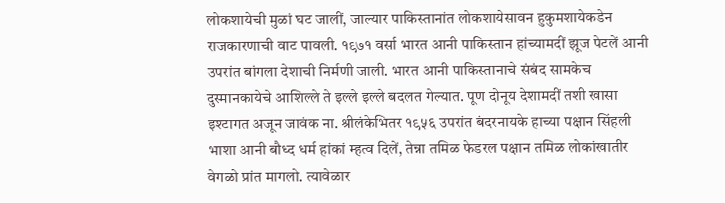लोकशायेची मुळां घट जालीं, जाल्यार पाकिस्तानांत लोकशायेसावन हुकुमशायेकडेन राजकारणाची वाट पावली. १९७१ वर्सा भारत आनी पाकिस्तान हांच्यामदीं झूज पेटलें आनी उपरांत बांगला देशाची निर्मणी जाली. भारत आनी पाकिस्तानाचे संबंद सामकेच दुस्मानकायेचे आशिल्ले ते इल्ले इल्ले बदलत गेल्यात. पूण दोनूय देशामदीं तशी खासा इश्टागत अजून जावंक ना. श्रीलंकेभितर १९५६ उपरांत बंदरनायके हाच्या पक्षान सिंहली भाशा आनी बौध्द धर्म हांकां म्हत्व दिलें, तेन्ना तमिळ फेडरल पक्षान तमिळ लोकांखातीर वेगळो प्रांत मागलो. त्यावेळार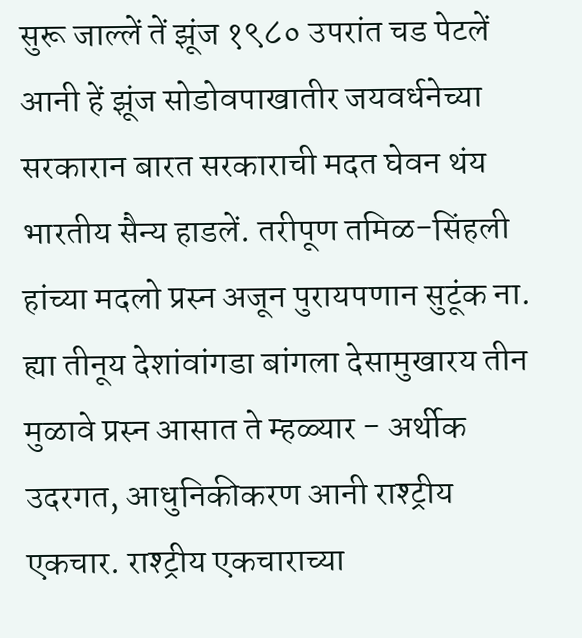सुरू जाल्लें तें झूंज १९८० उपरांत चड पेटलें आनी हें झूंज सोडोवपाखातीर जयवर्धनेच्या सरकारान बारत सरकाराची मदत घेवन थंय भारतीय सैन्य हाडलें. तरीपूण तमिळ-सिंहली हांच्या मदलो प्रस्न अजून पुरायपणान सुटूंक ना.
ह्या तीनूय देशांवांगडा बांगला देसामुखारय तीन मुळावे प्रस्न आसात ते म्हळ्यार - अर्थीक उदरगत, आधुनिकीकरण आनी राश्ट्रीय एकचार. राश्ट्रीय एकचाराच्या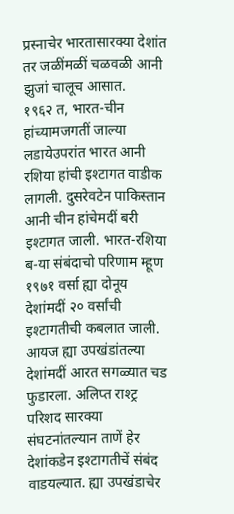प्रस्नाचेर भारतासारक्या देशांत तर जळींमळीं चळवळी आनी झुजां चालूच आसात.
१९६२ त, भारत-चीन हांच्यामजगतीं जाल्या लडायेउपरांत भारत आनी रशिया हांची इश्टागत वाडीक लागली. दुसरेवटेन पाकिस्तान आनी चीन हांचेमदीं बरी इश्टागत जाली. भारत-रशिया ब-या संबंदाचो परिणाम म्हूण १९७१ वर्सा ह्या दोनूय देशांमदीं २० वर्सांची इश्टागतीची कबलात जाली. आयज ह्या उपखंडांतल्या देशांमदीं आरत सगळ्यात चड फुडारला. अलिप्त राश्ट्र परिशद सारक्या संघटनांतल्यान ताणें हेर देशांकडेन इश्टागतीचें संबंद वाडयल्यात. ह्या उपखंडाचेर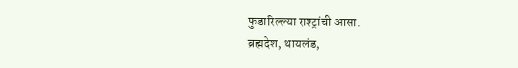फुडारिल्ल्या राश्ट्रांची आसा.
ब्रह्मदेश, थायलंड,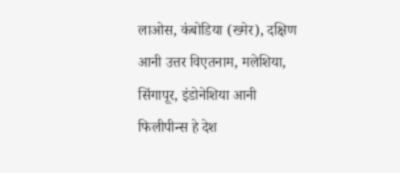लाओस, कंबोडिया (ख्मेर), दक्षिण आनी उत्तर विएतनाम, मलेशिया, सिंगापूर, इंडोनेशिया आनी फिलीपीन्स हे देश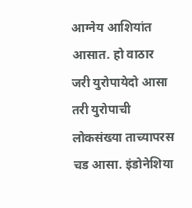आग्नेय आशियांत आसात. हो वाठार जरी युरोपायेदो आसा तरी युरोपाची लोकसंख्या ताच्यापरस चड आसा. इंडोनेशिया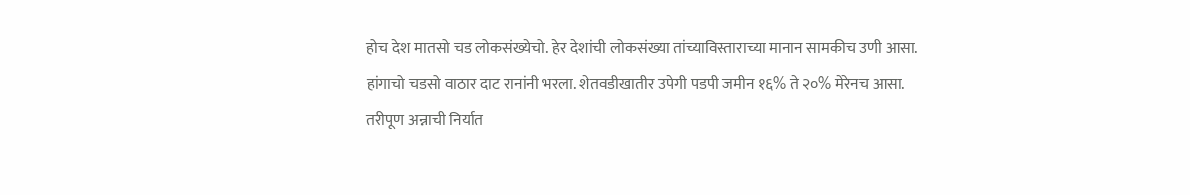होच देश मातसो चड लोकसंख्येचो. हेर देशांची लोकसंख्या तांच्याविस्ताराच्या मानान सामकीच उणी आसा. हांगाचो चडसो वाठार दाट रानांनी भरला. शेतवडीखातीर उपेगी पडपी जमीन १६% ते २०% मेरेनच आसा. तरीपूण अन्नाची निर्यात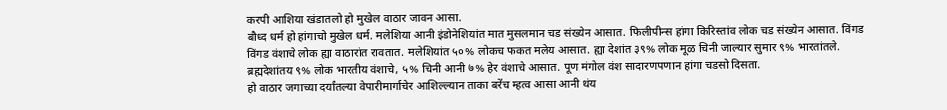करपी आशिया खंडातलो हो मुखेल वाठार जावन आसा.
बौध्द धर्म हो हांगाचो मुखेल धर्म. मलेशिया आनी इंडोनेशियांत मात मुसलमान चड संख्येन आसात. फिलीपीन्स हांगा किरिस्तांव लोक चड संख्येन आसात. विंगड विंगड वंशाचे लोक ह्या वाठारांत रावतात. मलेशियांत ५०% लोकच फकत मलेय आसात. ह्या देशांत ३९% लोक मूळ चिनी जाल्यार सुमार ९% भारतांतले. ब्रह्मदेशांतय ९% लोक भारतीय वंशाचे, ५% चिनी आनी ७% हेर वंशाचे आसात. पूण मंगोल वंश सादारणपणान हांगा चडसो दिसता.
हो वाठार जगाच्या दर्यांतल्या वेपारीमार्गाचेर आशिल्ल्यान ताका बरेंच म्हत्व आसा आनी थंय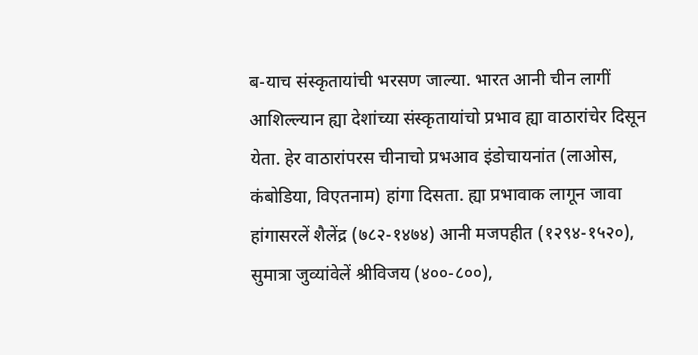ब-याच संस्कृतायांची भरसण जाल्या. भारत आनी चीन लागीं आशिल्ल्यान ह्या देशांच्या संस्कृतायांचो प्रभाव ह्या वाठारांचेर दिसून येता. हेर वाठारांपरस चीनाचो प्रभआव इंडोचायनांत (लाओस, कंबोडिया, विएतनाम) हांगा दिसता. ह्या प्रभावाक लागून जावा हांगासरलें शैलेंद्र (७८२-१४७४) आनी मजपहीत (१२९४-१५२०), सुमात्रा जुव्यांवेलें श्रीविजय (४००-८००),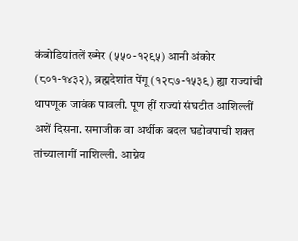कंबोडियांतलें ख्मेर (५५०-१२९५) आनी अंकोर (८०१-१४३२), ब्रह्मदेशांत पेंगू (१२८७-१५३९) ह्या राज्यांची थापणूक जावंक पावली. पूण हीं राज्यां संघटीत आशिल्लीं अशें दिसना. समाजीक वा अर्थीक बदल घडोवपाची शक्त तांच्यालागीं नाशिल्ली. आग्नेय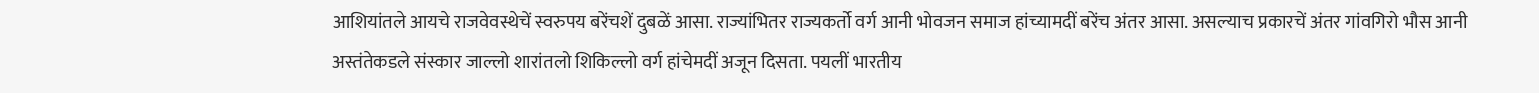आशियांतले आयचे राजवेवस्थेचें स्वरुपय बरेंचशें दुबळें आसा. राज्यांभितर राज्यकर्तो वर्ग आनी भोवजन समाज हांच्यामदीं बरेंच अंतर आसा. असल्याच प्रकारचें अंतर गांवगिरो भौस आनी अस्तंतेकडले संस्कार जाल्लो शारांतलो शिकिल्लो वर्ग हांचेमदीं अजून दिसता. पयलीं भारतीय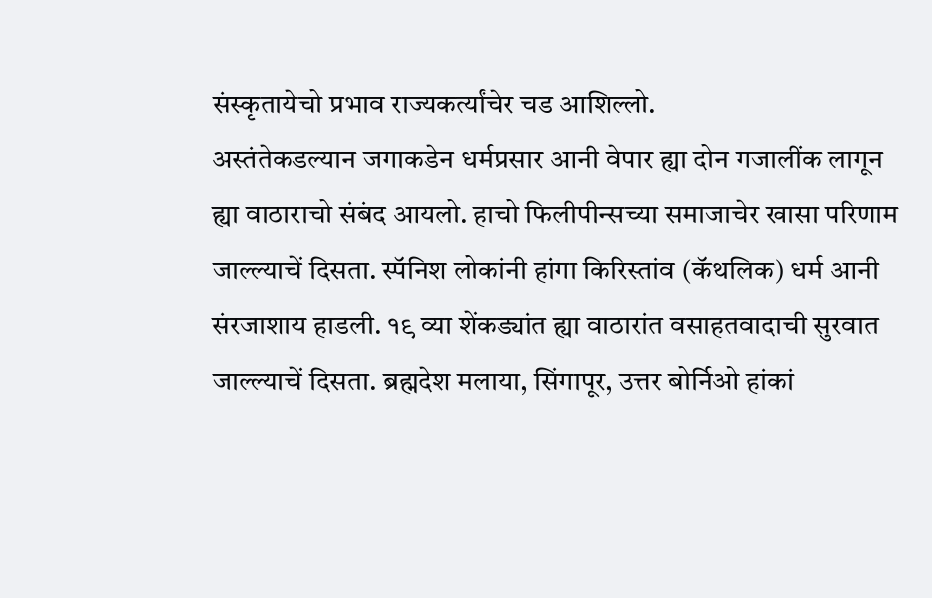संस्कृतायेचो प्रभाव राज्यकर्त्यांचेर चड आशिल्लो.
अस्तंतेकडल्यान जगाकडेन धर्मप्रसार आनी वेपार ह्या दोन गजालींक लागून ह्या वाठाराचो संबंद आयलो. हाचो फिलीपीन्सच्या समाजाचेर खासा परिणाम जाल्ल्याचें दिसता. स्पॅनिश लोकांनी हांगा किरिस्तांव (कॅथलिक) धर्म आनी संरजाशाय हाडली. १९ व्या शेंकड्यांत ह्या वाठारांत वसाहतवादाची सुरवात जाल्ल्याचें दिसता. ब्रह्मदेश मलाया, सिंगापूर, उत्तर बोर्निओ हांकां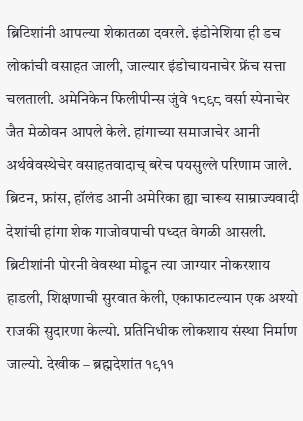ब्रिटिशांनी आपल्या शेकातळा दवरले. इंडोनेशिया ही डच लोकांची वसाहत जाली, जाल्यार इंडोचायनाचेर फ्रेंच सत्ता चलताली. अमेनिकेन फिलीपीन्स जुंवे १८९८ वर्सा स्पेनाचेर जैत मेळोवन आपले केले. हांगाच्या समाजाचेर आनी अर्थवेवस्थेचेर वसाहतवादाच् बरेच पयसुल्ले परिणाम जाले. ब्रिटन, फ्रांस, हॉलंड आनी अमेरिका ह्या चारूय साम्राज्यवादी देशांची हांगा शेक गाजोवपाची पध्दत वेगळी आसली. ब्रिटीशांनी पोरनी वेवस्था मोडून त्या जाग्यार नोकरशाय हाडली, शिक्षणाची सुरवात केली, एकाफाटल्यान एक अश्यो राजकी सुदारणा केल्यो. प्रतिनिधीक लोकशाय संस्था निर्माण जाल्यो. देखीक – ब्रह्मदेशांत १९११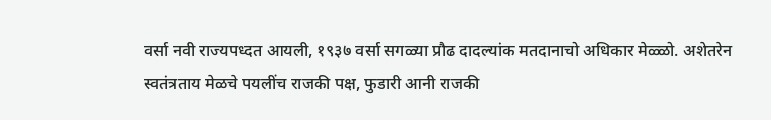वर्सा नवी राज्यपध्दत आयली, १९३७ वर्सा सगळ्या प्रौढ दादल्यांक मतदानाचो अधिकार मेळ्ळो. अशेतरेन स्वतंत्रताय मेळचे पयलींच राजकी पक्ष, फुडारी आनी राजकी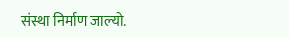संस्था निर्माण जाल्यो.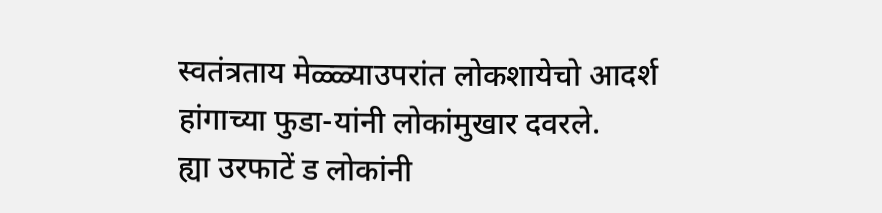स्वतंत्रताय मेळ्ळ्याउपरांत लोकशायेचो आदर्श हांगाच्या फुडा-यांनी लोकांमुखार दवरले.
ह्या उरफाटें ड लोकांनी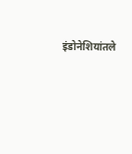इंडोनेशियांतले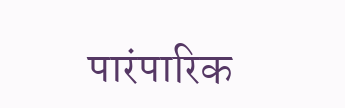पारंपारिक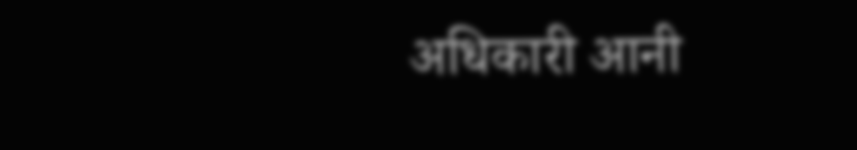अधिकारी आनी